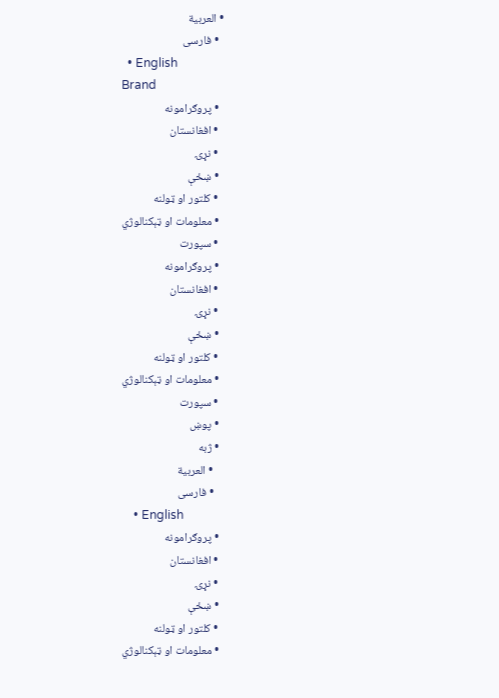• العربية
  • فارسی
  • English
Brand
  • پروګرامونه
  • افغانستان
  • نړۍ
  • ښځې
  • کلتور او ټولنه
  • معلومات او ټېکنالوژي
  • سپورت
  • پروګرامونه
  • افغانستان
  • نړۍ
  • ښځې
  • کلتور او ټولنه
  • معلومات او ټېکنالوژي
  • سپورت
  • پوښ
  • ژبه
    • العربية
    • فارسی
    • English
  • پروګرامونه
  • افغانستان
  • نړۍ
  • ښځې
  • کلتور او ټولنه
  • معلومات او ټېکنالوژي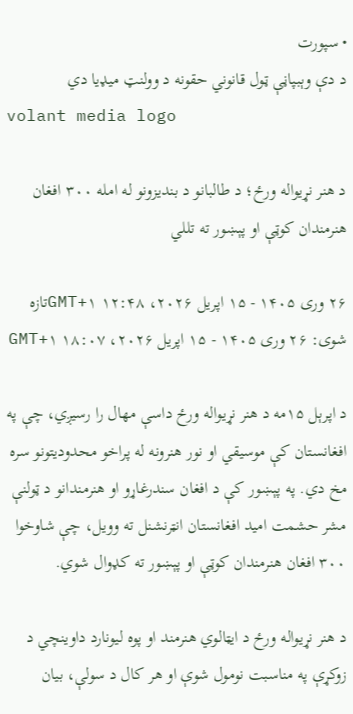• سپورت
د دې وېبپاڼې ټول قانوني حقونه د وولنټ میډیا دي
volant media logo

د هنر نړیواله ورځ؛ د طالبانو د بندیزونو له امله ۳۰۰ افغان هنرمندان کوټې او پېښور ته تللي

۲۶ وری ۱۴۰۵ - ۱۵ اپریل ۲۰۲۶، ۱۲:۴۸ GMT+۱تازه شوی: ۲۶ وری ۱۴۰۵ - ۱۵ اپریل ۲۰۲۶، ۱۸:۰۷ GMT+۱

د اپرېل ۱۵مه د هنر نړیواله ورځ داسې مهال را رسیږي، چې په افغانستان کې موسیقي او نور هنرونه له پراخو محدودیتونو سره مخ دي. په پېښور کې د افغان سندرغاړو او هنرمندانو د ټولنې مشر حشمت امید افغانستان انټرنشنل ته وویل، چې شاوخوا ۳۰۰ افغان هنرمندان کوټې او پېښور ته کډوال شوي.

د هنر نړیواله ورځ د ایټالوي هنرمند او پوه لیونارد داوینچي د زوکړې په مناسبت نومول شوې او هر کال د سولې، بیان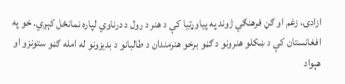ازادۍ، زغم او ګڼ فرهنګي ژوند په پیاوړتیا کې د هنر د رول د درناوي لپاره نمانځل کېږي. خو په افغانستان کې د ښکلو هنرونو د ګڼو برخو هنرمندان د طالبانو د بدیزونو له امله ګڼو ستونزو او هېواد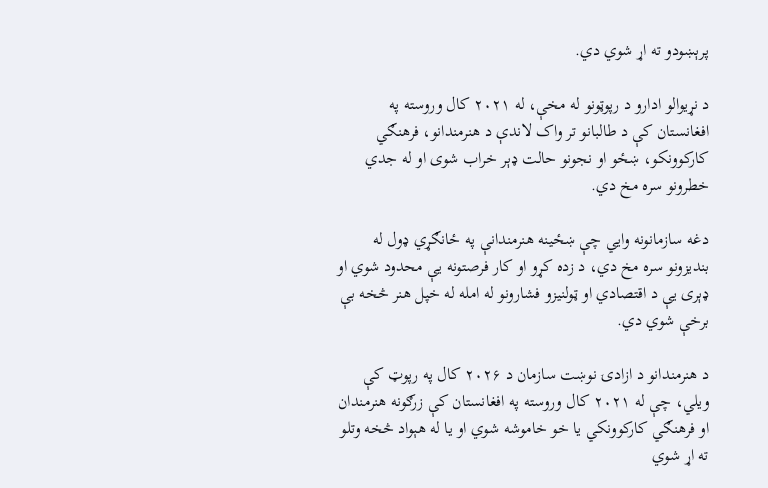پرېښودو ته اړ شوي دي.

د نړیوالو ادارو د رپوټونو له مخې، له ۲۰۲۱ کال وروسته په افغانستان کې د طالبانو تر واک لاندې د هنرمندانو، فرهنګي کارکوونکو، ښځو او نجونو حالت ډېر خراب شوی او له جدي خطرونو سره مخ دي.

دغه سازمانونه وايي چې ښځینه هنرمندانې په ځانګړي ډول له بندیزونو سره مخ دي، د زده کړو او کار فرصتونه یې محدود شوي او ډېری یې د اقتصادي او ټولنیزو فشارونو له امله له خپل هنر څخه بې برخې شوي دي.

د هنرمندانو د ازادۍ نوښت سازمان د ۲۰۲۶ کال په رپوټ کې ویلي، چې له ۲۰۲۱ کال وروسته په افغانستان کې زرګونه هنرمندان او فرهنګي کارکوونکي یا خو خاموشه شوي او یا له هېواد څخه وتلو ته اړ شوي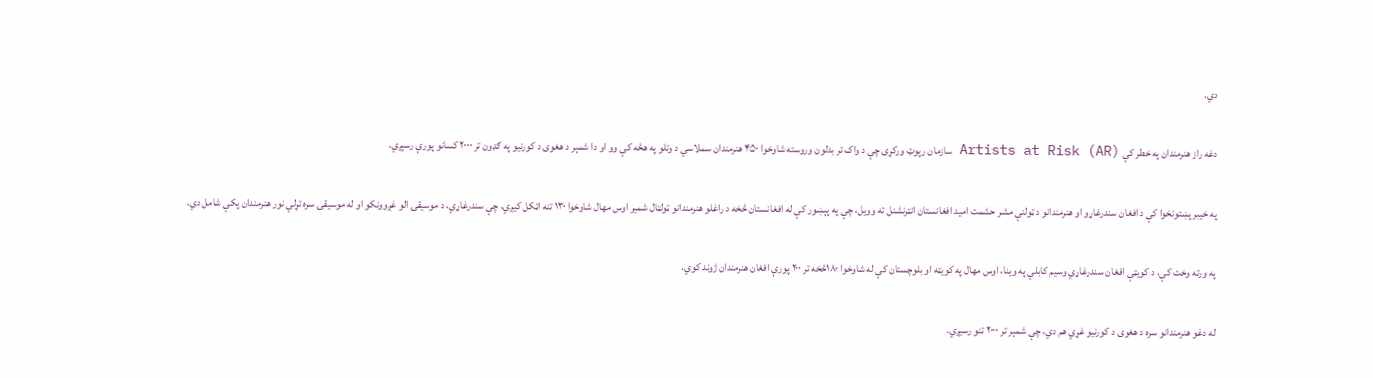دي.

دغه راز هنرمندان په خطر کې Artists at Risk (AR) سازمان رپوټ ورکړی چې د واک تر بدلون وروسته شاوخوا ۴۵۰ هنرمندان سملاسي د وتلو په هڅه کې وو او دا شمېر د هغوی د کورنیو په ګډون تر ۲۰۰۰ کسانو پورې رسېږي.

په خیبر پښتونخوا کې د افغان سندرغاړو او هنرمندانو د ټولنې مشر حشمت امید افغانستان انټرنشنل ته وویل، چې په پېښور کې له افغانستان څخه د راغلو هنرمندانو ټولټال شمیر اوس مهال شاوخوا ۱۳۰ تنه اټکل کیږي، چې سندرغاړي، د موسیقۍ الو غږوونکو او له موسیقۍ سره تړلي نور هنرمندان پکې شامل دي.

په ورته وخت کې، د کویټې افغان سندرغاړي وسیم کابلي په وینا، اوس مهال په کویټه او بلوچستان کې له شاوخوا ۱۸۰څخه تر ۲۰۰ پورې افغان هنرمندان ژوند کوي.

له دغو هنرمندانو سره د هغوی د کورنیو غړي هم دي، چې شمېر تر ۲۰۰۰ تنو رسیږي.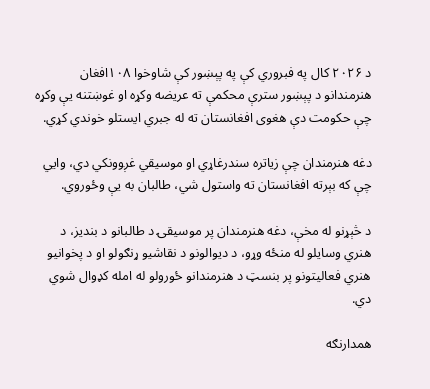د ۲۰۲۶ کال په فبروري کې په پېښور کې شاوخوا ۱۰۸افغان هنرمندانو د پېښور سترې محکمې ته عریضه وکړه او غوښتنه یې وکړه چې حکومت دې هغوی افغانستان ته له جبري ایستلو خوندي کړي.

دغه هنرمندان چې زیاتره سندرغاړي او موسیقي غږوونکي دي، وايي چې که بېرته افغانستان ته واستول شي، طالبان به یې وځوروي.

د څېړنو له مخې، دغه هنرمندان پر موسیقۍ د طالبانو د بندیز، د هنري وسایلو له منځه وړو، د دیوالونو د نقاشیو ړنګولو او د پخوانیو هنري فعالیتونو پر بنسټ د هنرمندانو ځورولو له امله کډوال شوي دي.

همدارنګه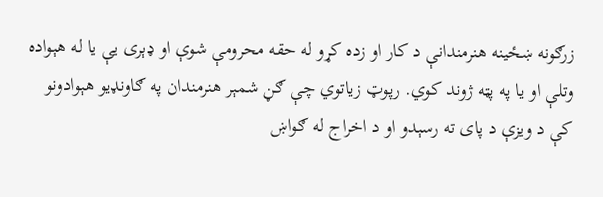زرګونه ښځینه هنرمندانې د کار او زده کړو له حقه محرومې شوې او ډېری یې یا له هېواده وتلې او یا په پټه ژوند کوي. رپوټ زیاتوي چې ګڼ شمېر هنرمندان په ګاونډیو هېوادونو کې د ویزې د پای ته رسېدو او د اخراج له ګواښ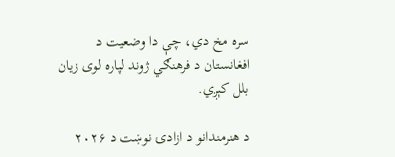سره مخ دي، چې دا وضعیت د افغانستان د فرهنګي ژوند لپاره لوی زیان بلل کېږي.

د هنرمندانو د ازادۍ نوښت د ۲۰۲۶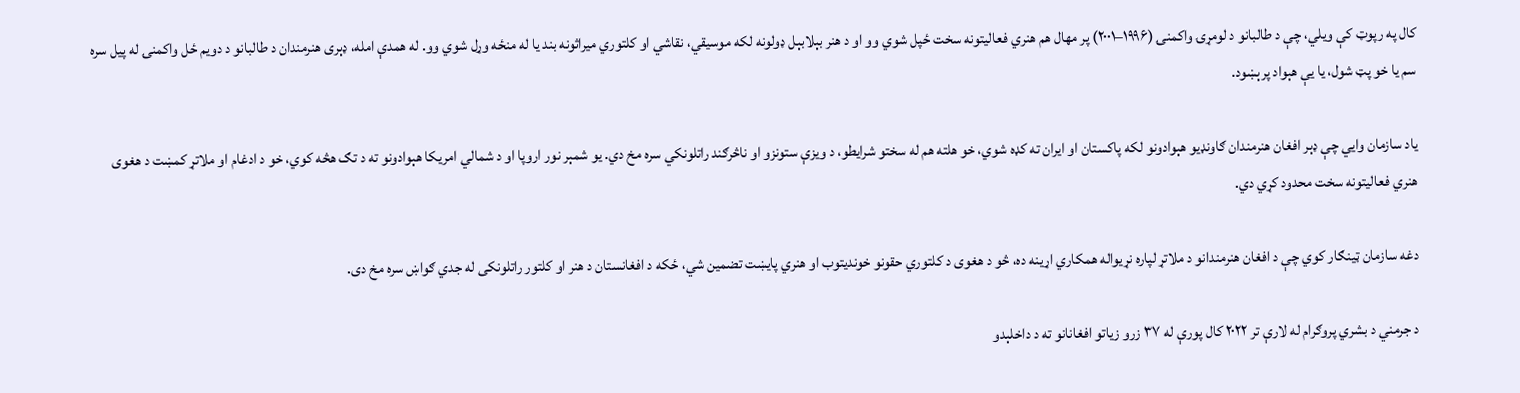کال په رپوټ کې ویلي، چې د طالبانو د لومړۍ واکمنۍ (۱۹۹۶–۲۰۰۱) پر مهال هم هنري فعالیتونه سخت ځپل شوي وو او د هنر بېلابېل ډولونه لکه موسیقي، نقاشي او کلتوري میراثونه بند یا له منځه وړل شوي وو. له همدې امله، ډېری هنرمندان د طالبانو د دویم ځل واکمنۍ له پیل سره سم یا خو پټ شول، یا یې هېواد پرېښود.

یاد سازمان وایي چې ډېر افغان هنرمندان ګاونډیو هېوادونو لکه پاکستان او ایران ته کډه شوي، خو هلته هم له سختو شرایطو، د ویزې ستونزو او ناڅرګند راتلونکي سره مخ دي. یو شمېر نور اروپا او د شمالي امریکا هېوادونو ته د تګ هڅه کوي، خو د ادغام او ملاتړ کمښت د هغوی هنري فعالیتونه سخت محدود کړي دي.

دغه سازمان ټینګار کوي چې د افغان هنرمندانو د ملاتړ لپاره نړیواله همکاري اړینه ده، څو د هغوی د کلتوري حقونو خوندیتوب او هنري پایښت تضمین شي، ځکه د افغانستان د هنر او کلتور راتلونکی له جدي ګواښ سره مخ دی.

د جرمني د بشري پروګرام له لارې تر ۲۰۲۲ کال پورې له ۳۷ زرو زیاتو افغانانو ته د داخلېدو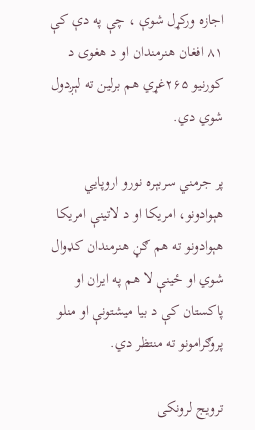اجازه ورکړل شوې ، چې په دې کې ۸۱ افغان هنرمندان او د هغوی د کورنیو ۲۶۵غړي هم برلین ته لېږدول شوي دي.

پر جرمني سربېره نورو اروپايي هېوادونو، امریکا او د لاتینې امریکا هېوادونو ته هم ګڼ هنرمندان کډوال شوي او ځینې لا هم په ایران او پاکستان کې د بیا میشتونې او منلو پروګرامونو ته منتظر دي.

ترویج لرونکی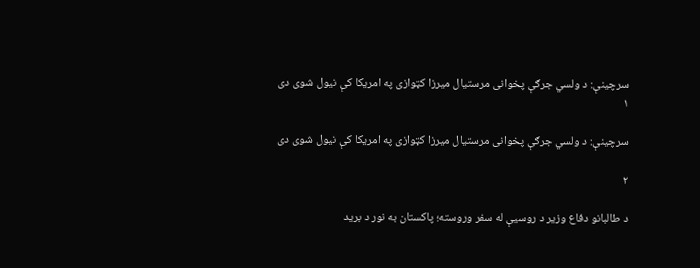سرچینې: د ولسي جرګې پخوانی مرستیال میرزا کټوازی په امریکا کې نیول شوی دی
۱

سرچینې: د ولسي جرګې پخوانی مرستیال میرزا کټوازی په امریکا کې نیول شوی دی

۲

د طالبانو دفاع وزیر د روسیې له سفر وروسته؛ پاکستان به نور د برید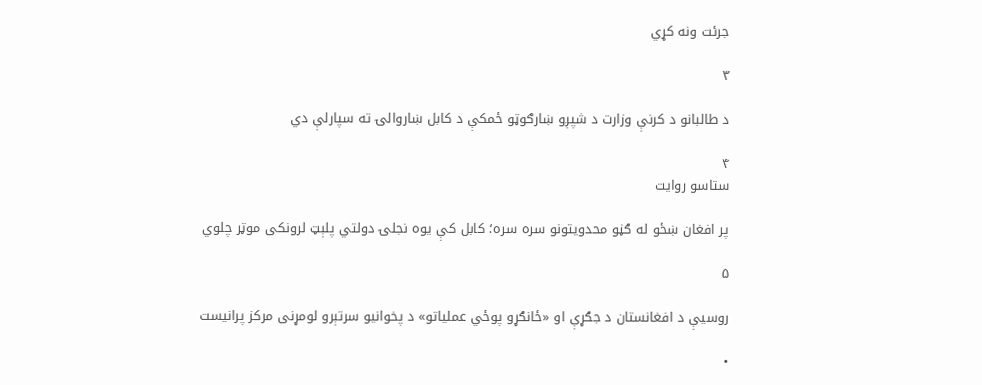جرئت ونه کړي

۳

د طالبانو د کرنې وزارت د شپږو ښارګوټو ځمکې د کابل ښاروالۍ ته سپارلې دي

۴
ستاسو روایت

پر افغان ښځو له ګڼو محدویتونو سره سره؛ کابل کې یوه نجلۍ دولتي پلېټ لرونکی موټر چلوي

۵

روسیې د افغانستان د جګړې او «ځانګړو پوځي عملیاتو» د پخوانیو سرتېرو لومړنی مرکز پرانیست

•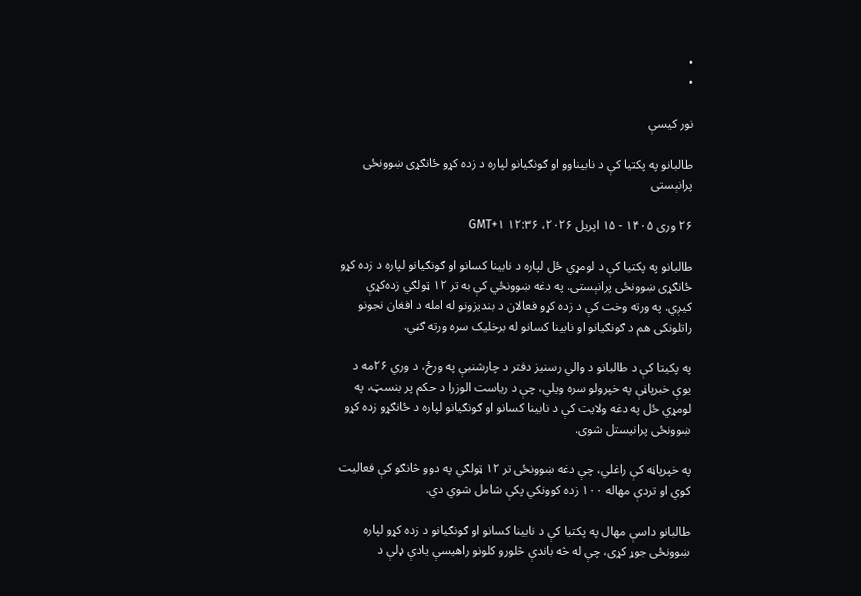•
•

نور کیسې

طالبانو په پکتیا کې د نابیناوو او ګونګیانو لپاره د زده کړو ځانګړی ښوونځی پرانېستی

۲۶ وری ۱۴۰۵ - ۱۵ اپریل ۲۰۲۶، ۱۲:۳۶ GMT+۱

طالبانو په پکتیا کې د لومړي ځل لپاره د نابینا کسانو او ګونګیانو لپاره د زده کړو ځانګړی ښوونځی پرانېستی. په دغه ښوونځي کې به تر ۱۲ ټولګي زده‌کړې کیږي. په ورته وخت کې د زده کړو فعالان د بندیزونو له امله د افغان نجونو راتلونکی هم د ګونګیانو او نابینا کسانو له برخلیک سره ورته ګڼي.

په پکیتا کې د طالبانو د والي رسنیز دفتر د چارشنبې په ورځ، د وري ۲۶مه د یوې خبرپاڼې په خپرولو سره ویلي، چې د ریاست الوزرا د حکم پر بنسټ، په لومړي ځل په دغه ولایت کې د نابینا کسانو او ګونګیانو لپاره د ځانګړو زده کړو ښوونځی پرانیستل شوی.

په خپرپاڼه کې راغلي، چې دغه ښوونځی تر ۱۲ ټولګي په دوو څانګو کې فعالیت کوي او تردې مهاله ۱۰۰ زده کوونکي پکې شامل شوي دي.

طالبانو داسې مهال په پکتیا کې د نابینا کسانو او ګونګیانو د زده کړو لپاره ښوونځی جوړ کړی، چې له څه باندې څلورو کلونو راهیسې یادې ډلې د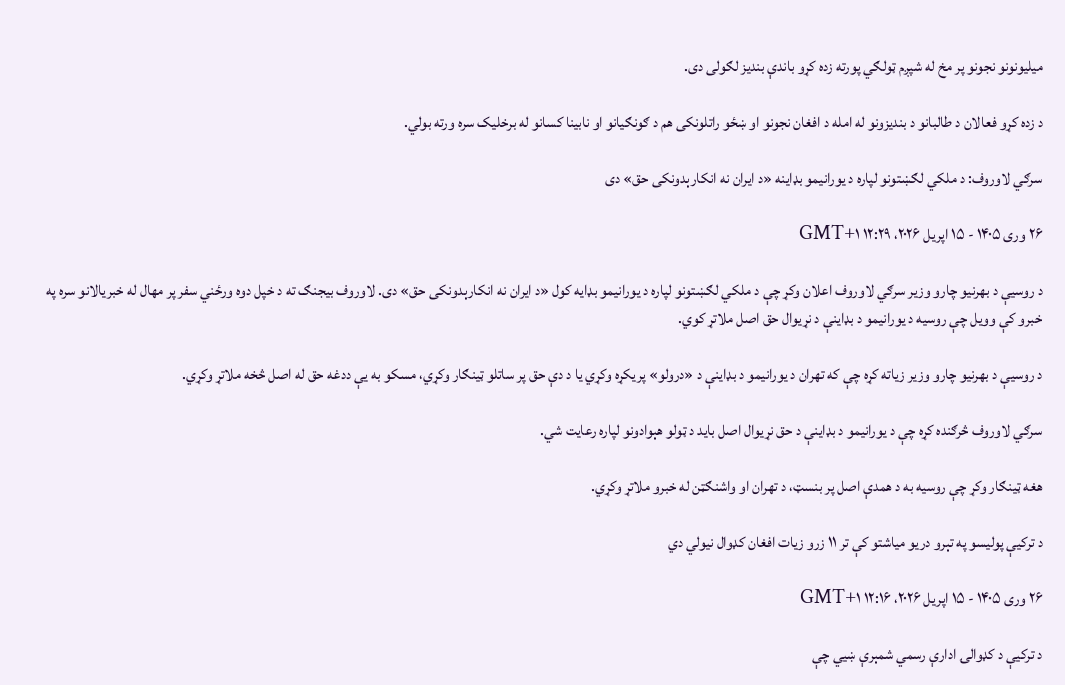میلیونونو نجونو پر مخ له شپږم ټولګي پورته زده کړو باندې بندیز لګولی دی.

د زده کړو فعالان د طالبانو د بندیزونو له امله د افغان نجونو او ښځو راتلونکی هم د ګونګیانو او نابینا کسانو له برخلیک سره ورته بولي.

سرګي لاوروف: د ملکي لګښتونو لپاره د یورانیمو بډاینه «د ایران نه انکارېدونکی حق» دی

۲۶ وری ۱۴۰۵ - ۱۵ اپریل ۲۰۲۶، ۱۲:۲۹ GMT+۱

د روسیې د بهرنیو چارو وزیر سرګي لاوروف اعلان وکړ چې د ملکي لګښتونو لپاره د یورانیمو بډایه کول «د ایران نه انکارېدونکی حق» دی. لاوروف بیجنګ ته د خپل دوه ورځني سفر پر مهال له خبریالانو سره په خبرو کې وویل چې روسیه د یورانیمو د بډاینې د نړیوال حق اصل ملاتړ کوي.

د روسیې د بهرنیو چارو وزیر زیاته کړه چې که تهران د یورانیمو د بډاینې د «درولو» پریکړه وکړي یا د دې حق پر ساتلو ټینګار وکړي، مسکو به یې ددغه حق له اصل څخه ملاتړ وکړي.

سرګي لاوروف څرګنده کړه چې د یورانیمو د بډاینې د حق نړیوال اصل باید د ټولو هېوادونو لپاره رعایت شي.

هغه ټینګار وکړ چې روسیه به د همدې اصل پر بنسټ، د تهران او واشنګټن له خبرو ملاتړ وکړي.

د ترکیې پولیسو په تېرو دریو میاشتو کې تر ۱۱ زرو زیات افغان کډوال نیولي دي

۲۶ وری ۱۴۰۵ - ۱۵ اپریل ۲۰۲۶، ۱۲:۱۶ GMT+۱

د ترکیې د کډوالۍ ادارې رسمي شمېرې ښيي چې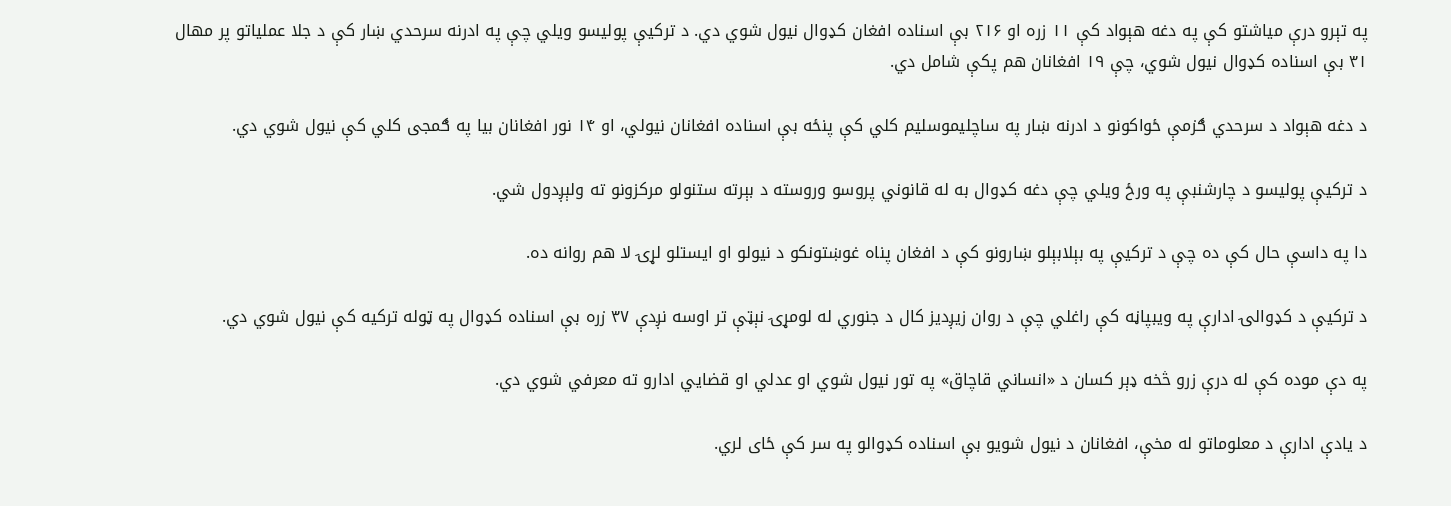په تېرو درې میاشتو کې په دغه هېواد کې ۱۱ زره او ۲۱۶ بې اسناده افغان کډوال نیول شوي دي. د ترکیې پولیسو ویلي چې په ادرنه سرحدي ښار کې د جلا عملیاتو پر مهال ۳۱ بې اسناده کډوال نیول شوي، چې ۱۹ افغانان هم پکې شامل دي.

د دغه هېواد د سرحدي ګزمې ځواکونو د ادرنه ښار په ساچلیموسلیم کلي کې پنځه بې اسناده افغانان نیولي، او ۱۴ نور افغانان بیا په ګمجی کلي کې نیول شوي دي.

د ترکیې پولیسو د چارشنبې په ورځ ویلي چې دغه کډوال به له قانوني پروسو وروسته د بېرته ستنولو مرکزونو ته ولېږدول شي.

دا په داسې حال کې ده چې د ترکیې په بېلابېلو ښارونو کې د افغان پناه غوښتونکو د نیولو او ایستلو لړۍ لا هم روانه ده.

د ترکیې د کډوالۍ ادارې په ویبپاڼه کې راغلي چې د روان زیږدیز کال د جنوري له لومړۍ نېټې تر اوسه نږدې ۳۷ زره بې اسناده کډوال په ټوله ترکیه کې نیول شوي دي.

په دې موده کې له درې زرو څخه ډېر کسان د «انساني قاچاق» په تور نیول شوي او عدلي او قضایي ادارو ته معرفي شوي دي.

د یادې ادارې د معلوماتو له مخې، افغانان د نیول شویو بې اسناده کډوالو په سر کې ځای لري.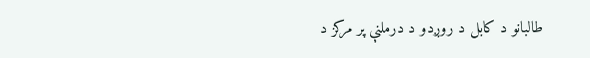طالبانو د کابل د روږدو د درملنې پر مرکز د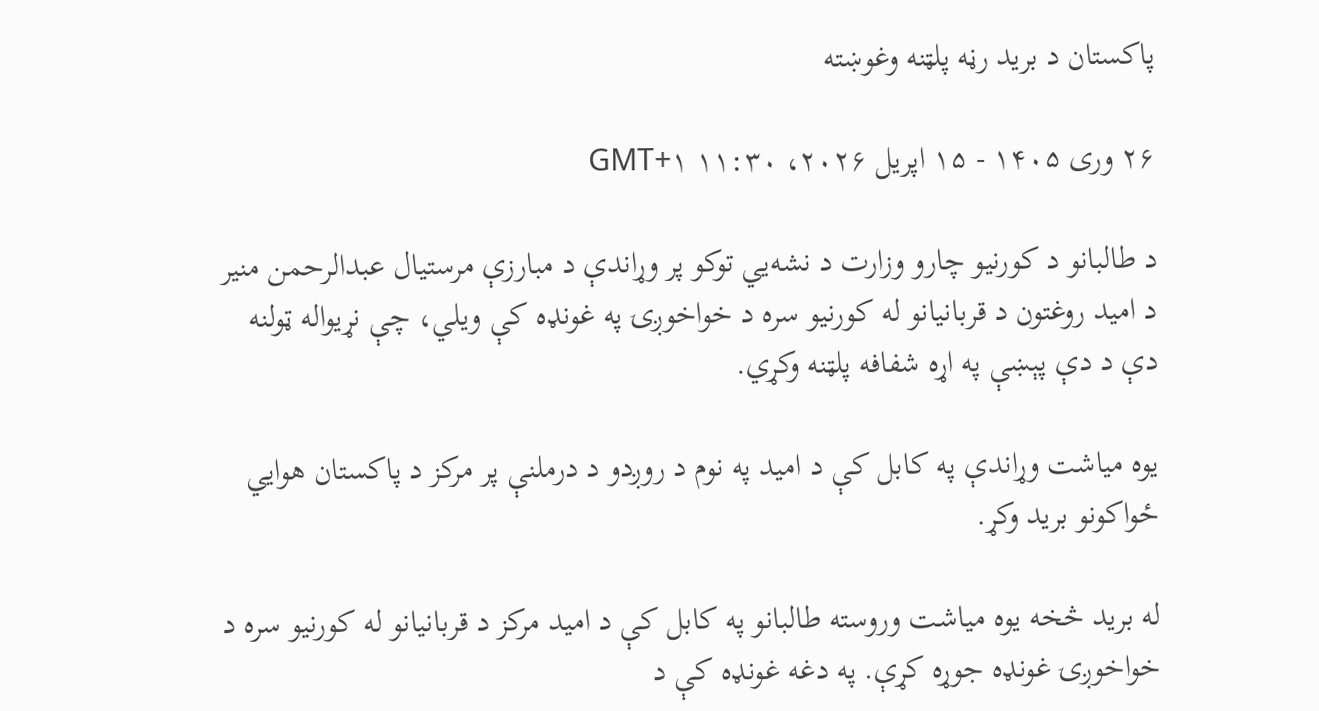پاکستان د برید رڼه پلټنه وغوښته

۲۶ وری ۱۴۰۵ - ۱۵ اپریل ۲۰۲۶، ۱۱:۳۰ GMT+۱

د طالبانو د کورنیو چارو وزارت د نشه‌يي توکو پر وړاندې د مبارزې مرستیال عبدالرحمن منیر د امید روغتون د قربانیانو له کورنیو سره د خواخوږۍ په غونډه کې ویلي، چې نړیواله ټولنه دې د دې پېښې په اړه شفافه پلټنه وکړي.

یوه میاشت وړاندې په کابل کې د امید په نوم د روږدو د درملنې پر مرکز د پاکستان هوايي ځواکونو برید وکړ.

له برید څخه یوه میاشت وروسته طالبانو په کابل کې د امید مرکز د قربانیانو له کورنیو سره د خواخوږۍ غونډه جوړه کړې. په دغه غونډه کې د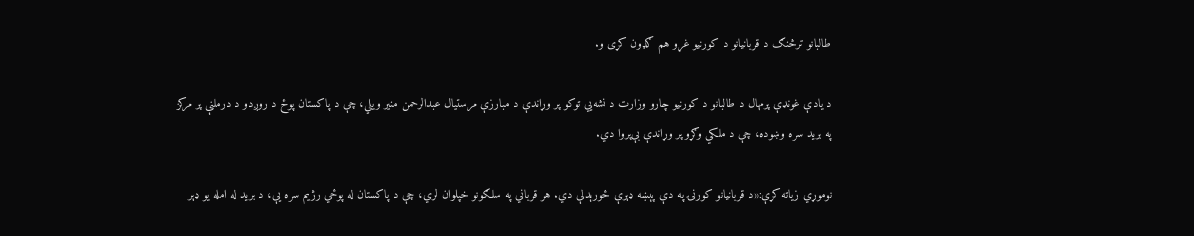طالبانو ترڅنګ د قربانیانو د کورنیو غړو هم ګډون کړی و.

د یادې غونډې پرمهال د طالبانو د کورنیو چارو وزارت د نشه‌يي توکو پر وړاندې د مبارزې مرستیال عبدالرحمن منیر ویلي، چې د پاکستان پوځ د روږدو د درملنې پر مرکز په برید سره وښوده، چې د ملکي وګړو پر وړاندې بې‌پروا دي.

نوموړي زیاته کړې:«د قربانیانو کورنۍ په دې پېښه ډېرې ځورېدلې دي. هر قرباني په سلګونو خپلوان لري، چې د پاکستان له پوځي رژیم سره یې، د برید له امله یو ډېر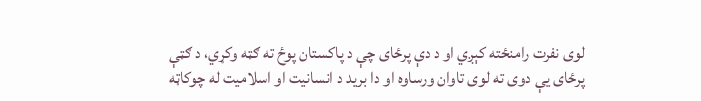لوی نفرت رامنځته کېږي او د دې پرځای چې د پاکستان پوځ ته ګټه وکړي، د ګټې پرځای یې دوی ته لوی تاوان ورساوه او دا برید د انسانیت او اسلامیت له چوکاټه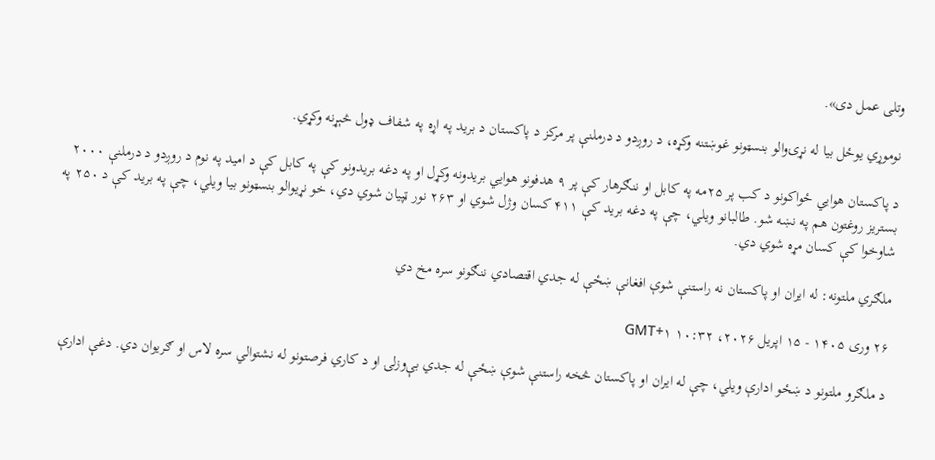وتلی عمل دی».

نوموړي یوځل بیا له نړۍوالو بنسټونو غوښتنه وکړه، د روږدو د درملنې پر مرکز د پاکستان د برید په اړه په شفاف ډول څېړنه وکړي.

د پاکستان هوايي ځواکونو د کب پر ۲۵مه په کابل او ننګرهار کې پر ۹ هدفونو هوايي بریدونه وکړل او په دغه بریدونو کې په کابل کې د امید په نوم د روږدو د درملنې ۲۰۰۰ بستریز روغتون هم په نښه شو. طالبانو ویلي، چې په دغه برید کې ۴۱۱ کسان وژل شوي او ۲۶۳ نور ټپیان شوي دي، خو نړیوالو بنسټونو بیا ویلي، چې په برید کې د ۲۵۰ په شاوخوا کې کسان مړه شوي دي.

ملګري ملتونه: له ایران او پاکستان نه راستنې شوې افغانې ښځې له جدي اقتصادي ننګونو سره مخ دي

۲۶ وری ۱۴۰۵ - ۱۵ اپریل ۲۰۲۶، ۱۰:۳۲ GMT+۱

د ملګرو ملتونو د ښځو ادارې ویلي، چې له ایران او پاکستان څخه راستنې شوې ښځې له جدي بې‌وزلۍ او د کاري فرصتونو له نشتوالي سره لاس او ګریوان دي. دغې ادارې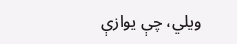ویلي، چې یوازې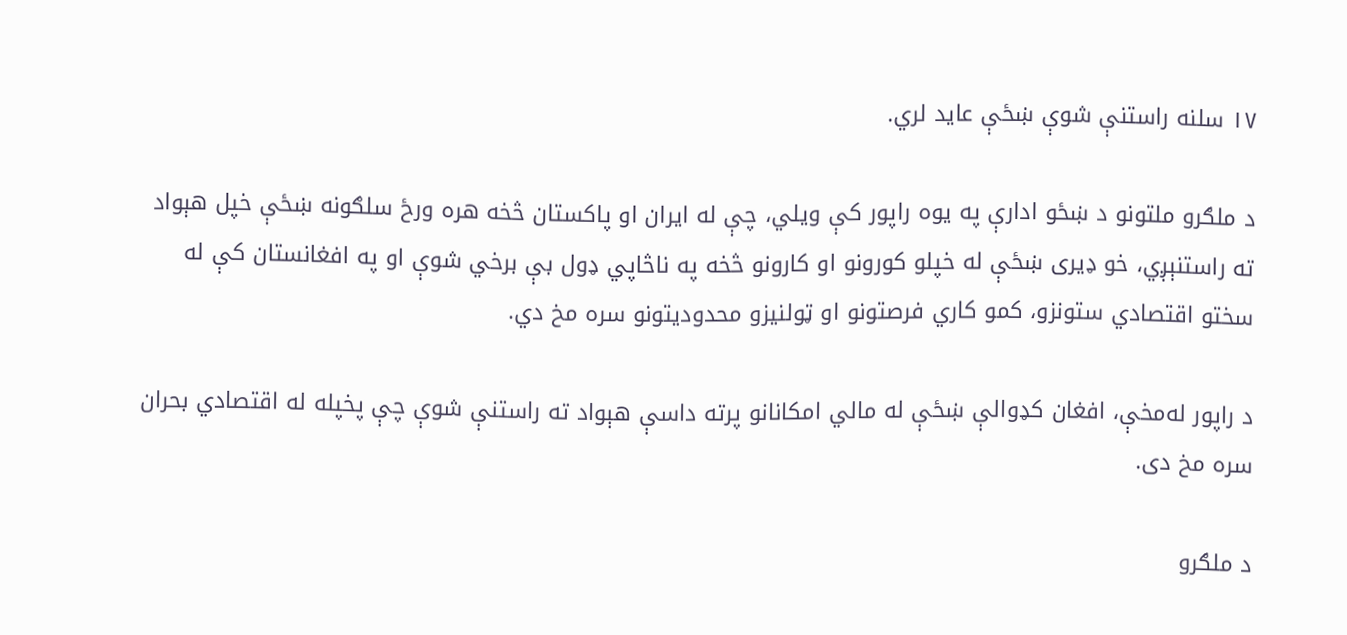۱۷ سلنه راستنې شوې ښځې عاید لري.

د ملګرو ملتونو د ښځو ادارې په یوه راپور کې ویلي، چې له ایران او پاکستان څخه هره ورځ سلګونه ښځې خپل هېواد ته راستنېږي، خو ډیری ښځې له خپلو کورونو او کارونو څخه په ناڅاپي ډول بې برخي شوې او په افغانستان کې له سختو اقتصادي ستونزو، کمو کاري فرصتونو او ټولنیزو محدودیتونو سره مخ دي.

د راپور له‌مخې، افغان کډوالې ښځې له مالي امکانانو پرته داسې هېواد ته راستنې شوې چې پخپله له اقتصادي بحران سره مخ دی.

د ملګرو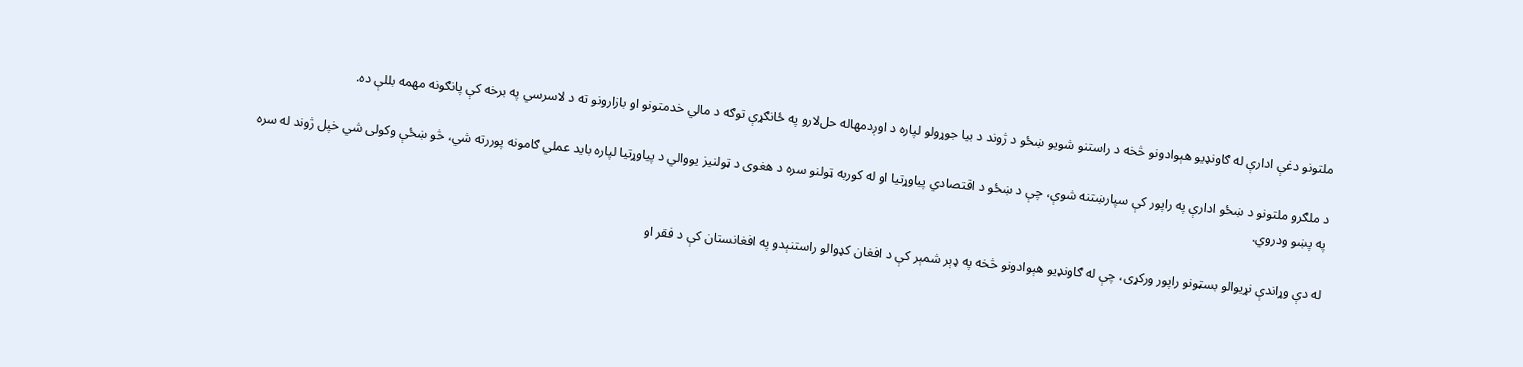ملتونو دغې ادارې له ګاونډیو هېوادونو څخه د راستنو شویو ښځو د ژوند د بیا جوړولو لپاره د اوږدمهاله حل‌لارو په ځانګړې توګه د مالي خدمتونو او بازارونو ته د لاسرسي په برخه کې پانګونه مهمه بللې ده.

د ملګرو ملتونو د ښځو ادارې په راپور کې سپارښتنه شوې، چې د ښځو د اقتصادي پیاوړتیا او له کوربه ټولنو سره د هغوی د ټولنیز یووالي د پیاوړتیا لپاره باید عملي ګامونه پوررته شي، څو ښځې وکولی شي خپل ژوند له سره په پښو ودروي.

له دې وړاندې نړیوالو بسټونو راپور ورکړی، چې له ګاونډیو هېوادونو څخه په ډېر شمېر کې د افغان کډوالو راستنېدو په افغانستان کې د فقر او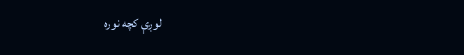لوږې کچه نوره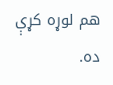هم لوړه کړې ده.